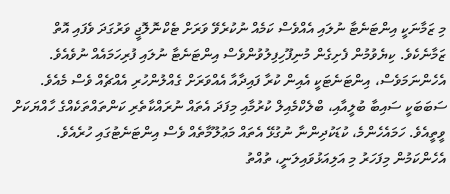މި ޒަމާނަކީ އިންޓަނެޓާ ނުލައި އެއްވެސް ކަމެއް ނުކުރެވޭ ވަރަށް ޓެކްނޮލޮޖީ ވަރުގަދަ ވެފައި އޮތް ޒަމާނެކެވެ. ކިޔެވުމުން ފެށިގެން މުނިފޫހިފިލުވުންވެސް އިންޓަނެޓާ ނުލައި ފުރިހަމައެއް ނުވެއެވެ.
އެހެންނަމަވެސް، އިންޓަނެޓަކީ އެއިން ކުރާ ފައިދާއާ އެއްވަރަށް ގެއްލުންހުރި އެއްޗެއް ވެސް މެއެވެ. ސަބަބަކީ ސައިބާ ބުލީއާއި، ބްލެކްމެއިލް ކުރުމާއި މިފަދަ އެތައް ނުރައްކާތެރި ކަންތައްތަކެއްގެ ހާއްޔަކަށް ވީތީއެވެ. ހަމައެހެންމެ، ކުޑަކުދިންނާ ނުގުޅޭ އެތައް މަޢުލޫމާތެއް ވެސް އިންޓަނެޓުގައި ހުރެއެވެ.
އެހެންކަމުން މިފަހަރު މި އަލިއަޅުވައިލަނީ، ތުއްތު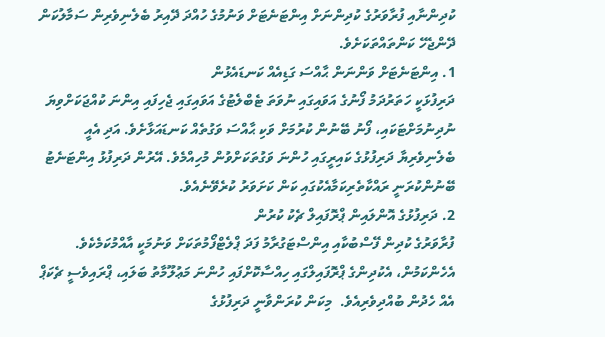ކުދިންނާއި ފުރާވަރުގެ ކުދިންނަށް އިންޓަނެޓަށް ވަނުމުގެ ހުއްދަ ދޭއިރު ބެލެނިވެރިން ސަމާލުކަން ދޭންޖެހޭ ކަންތައްތަކަށެވެ.
1. އިންޓަނެޓަށް ވަންނަން ޙާއްސަ ގަޑިއެއް ކަނޑައެޅުން
ދަރިފުޅަކީ ހަތަރުދަމު ފޯނުގެ އަވައިގައި ނުވަތަ ޓެބްލެޓުގެ އަވައިގައި ޖެހިފައި އިންނަ ކުއްޖަކަށްވިޔަ ނުދިނުމަށްޓަކައި، ފޯނު ބޭނުން ކުރުމަށް ވަކި ޙާއްސަ ވަގުތެއް ކަނޑައަޅާށެވެ. އަދި އެއީ ބެލެނިވެރިޔާ ދަރިފުޅުގެ ކައިރީގައި ހުންނަ ވަގުތަކަށްވުން މުހިއްމެވެ. އޭރުން ދަރިފުޅު އިންޓަނެޓު ބޭނުންކުރަނީ ރައްކާތެރިކަމާއެކުގައި ކަން ކަށަވަރު ކުރެވޭނެއެވެ.
2. ދަރިފުޅުގެ އޮންލައިން ޕްރޮފައިލް ޗެކު ކުރުން
ފުރާވަރުގެ ކުދިން ފޭސްބުކާއި އިންސްޓަގުރާމު ފަދަ ޕްލެޓްފޯމުތަކަށް ވަނުމަކީ އާއްމުކަމެކެވެ. އެހެންކަމުން، އެކުދިންގެ ޕްރޮފައިލްގައި ހިއްސާކޮށްފައި ހުންނަ މަޢުލޫމާތު ބަލައި، ޕްރައިވެސީ ޗެކަޕް އެއް ހެދުން ބުއްދިވެރިއެވެ.  މިކަން ކުރަންވާނީ ދަރިފުޅުގެ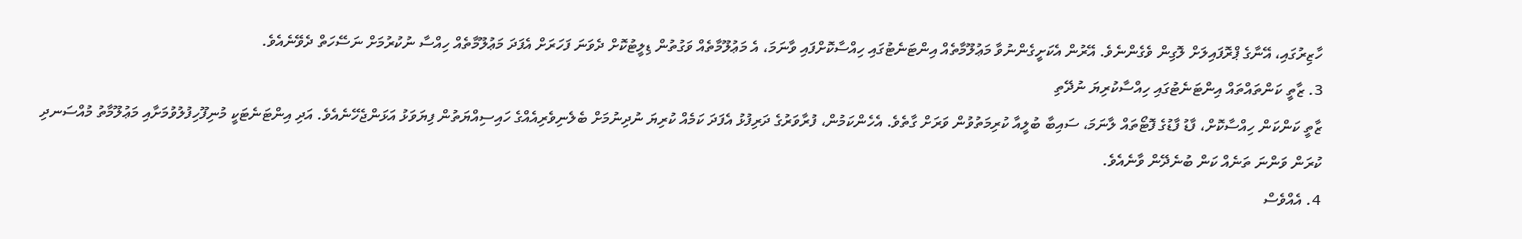ހާޒިރުގައި، އޭނާގެ ޕްރޮފައިލަށް ލޮގިން ވެގެންނެވެ. އޭރުން އެކަށީގެންނުވާ މަޢުލޫމާތެއް އިންޓަނެޓުގައި ހިއްސާކޮށްފައި ވާނަމަ، އެ މަޢުލޫމާތެއް ވަގުތުން ޑިލީޓުކޮށް ދެވަނަ ފަހަރަށް އެފަދަ މަޢުލޫމާތެއް ހިއްސާ ނުކުރުމަށް ނަސޭހަތް ދެވޭނެއެވެ.
3. ޒާތީ ކަންތައްތައް އިންޓަނެޓުގައި ހިއްސާކުރިޔަ ނުދޭތި
ޒާތީ ކަންކަން ހިއްސާކޮށް، ފާޑު ފާޑުގެ ފޮޓޯތައް ލާނަމަ، ސައިބާ ބުލީއާ ކުރިމަތުވުން ވަރަށް ގާތެވެ. އެހެންކަމުން، ފުރާވަރުގެ ދަރިފުޅު އެފަދަ ކަމެއް ކުރިޔަ ނުދިނުމަށް ބެލެނިވެރިއެއްގެ ހައިސިއްޔަތުން ފިޔަވަޅު އަޅަންޖެހޭނެއެވެ. އަދި އިންޓަނެޓަކީ މުނިފޫހިފުލުވުމަށާއި މަޢުލޫމާތު މުއްސަނދި ކުރަން ވަންނަ ތަނެއް ކަން ބުނެދޭން ވާނެއެވެ.
4. އެއްވެސް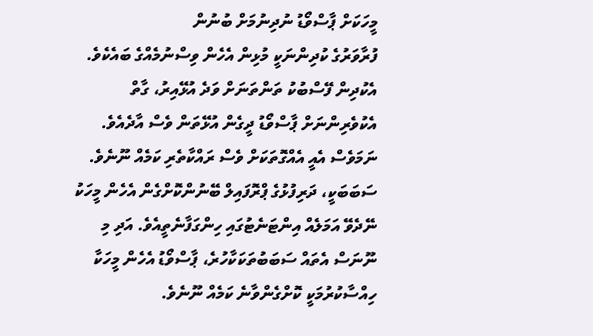މީހަކަށް ޕާސްވޯޑު ނުދިނުމަށް ބުނުން
ފުރާވަރުގެ ކުދިންނަކީ މުޅިން އެހެން ވިސްނުމެއްގެ ބައެކެވެ. އެކުދިން ފޭސްބުކު ތަންތަނަށް ވަދެ އުޅޭއިރު، ގާތް އެކުވެރިންނަށް ޕާސްވޯޑު ދީގެން އުޅޭތަން ވެސް އާދެއެވެ. ނަމަވެސް އެއީ އެއްގޮތަކަށް ވެސް ރައްކާތެރި ކަމެއް ނޫނެވެ. ސަބަބަކީ، ދަރިފުޅުގެ ޕްރޮފައިލް ބޭނުންކޮށްގެން އެހެން މީހަކު ނޭދެވޭ އަމަލެއް އިންޓަނެޓުގައި ހިންގަފާނެތީއެވެ. އަދި މި ނޫނަސް އެތައް ސަބަބުތަކަކާހުރެ، ޕާސްވޯޑު އެހެން މީހަކާ ހިއްސާކުރުމަކީ ކޮށްގެންވާނެ ކަމެއް ނޫނެވެ.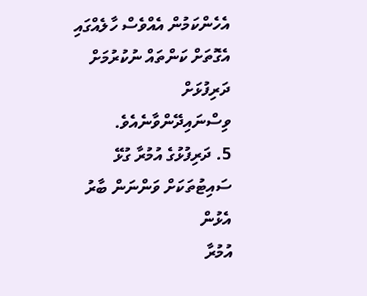އެހެންކަމުން އެއްވެސް ހާލެއްގައި އެގޮތަށް ކަންތައް ނުކުރުމަށް ދަރިފުޅަށް ވިސްނައިދޭންވާނެއެވެ.
5. ދަރިފުޅުގެ އުމުރާ ގުޅޭ ސައިޓުތަކަށް ވަންނަން ބާރު އެޅުން
އުމުރާ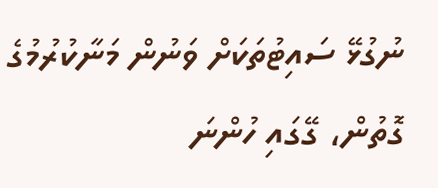ނުގުޅޭ ސައިޓުތަކަށް ވަނުން މަނާކުރުމުގެ ގޮތުން، ގޭގައި ހުންނަ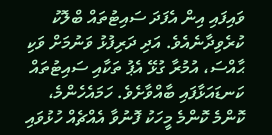ވައިފައި އިން އެފަދަ ސައިޓުތައް ބްލޮކު ކުރެވިދާނެއެވެ. އަދި ދަރިފުޅު ވަނުމަށް ވަކި ޙާއްސަ، އުމުރާ ގުޅޭ އެޕު ތަކާއި ސައިޓުތައް ކަނޑައަޅާފައި ބާއްވާށެވެ. ހަމައެހެންމެ، ކޮންމެ ކޮންމެ މީހަކު ފޮނުވާ އެއްޗެއް ހުޅުވައި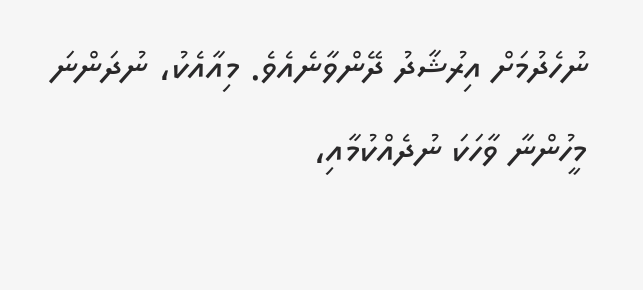ނުހެދުމަށް އިރުޝާދު ދޭންވާނެއެވެ. މިއާއެކު، ނުދަންނަ މީހުންނާ ވާހަކަ ނުދެއްކުމާއި،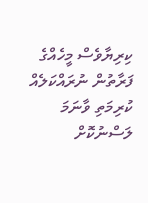ކިރިޔާވެސް މީހެއްގެ ފަރާތުން ނުރައްކަލެއް ކުރިމަތި ވާނަމަ ލަސްނުކޮށް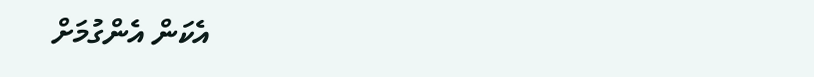އެކަން އެންގުމަށް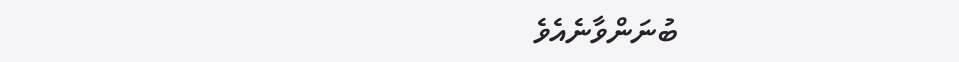ބުނަންވާނެއެވެ